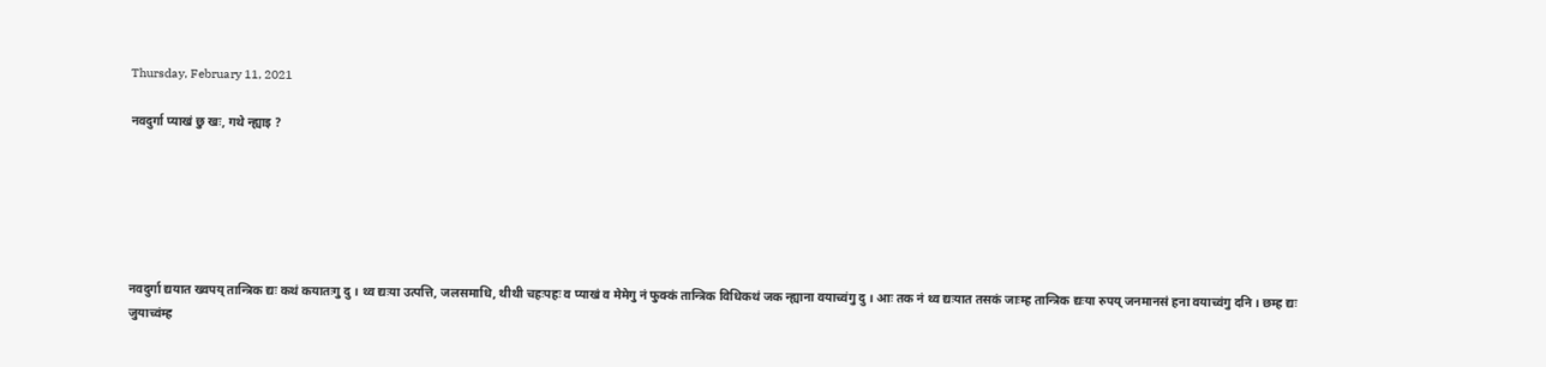Thursday, February 11, 2021

नवदुर्गा प्याखं छु खः, गथे न्ह्याइ ?






नवदुर्गा द्ययात ख्वपय् तान्त्रिक द्यः कथं कयातःगु दु । थ्व द्यःया उत्पत्ति, जलसमाधि, थीथी चहःपहः व प्याखं व मेमेगु नं फुक्कं तान्त्रिक विधिकथं जक न्ह्याना वयाच्वंगु दु । आः तक नं थ्व द्यःयात तसकं जाःम्ह तान्त्रिक द्यःया रुपय् जनमानसं हना वयाच्वंगु दनि । छम्ह द्यः जुयाच्वंम्ह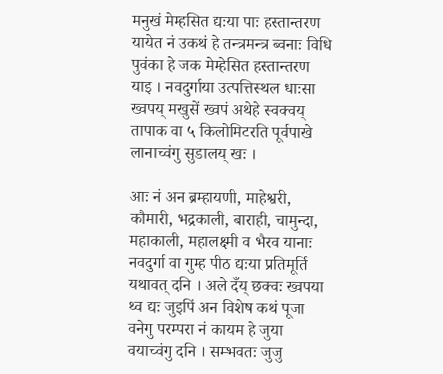मनुखं मेम्हसित द्यःया पाः हस्तान्तरण यायेत नं उकथं हे तन्त्रमन्त्र ब्वनाः विधि पुवंका हे जक मेम्हेसित हस्तान्तरण याइ । नवदुर्गाया उत्पत्तिस्थल धाःसा ख्वपय् मखुसें ख्वपं अथेहे स्वक्वय् तापाक वा ५ किलोमिटरति पूर्वपाखे लानाच्वंगु सुडालय् खः ।

आः नं अन ब्रम्हायणी, माहेश्वरी, कौमारी, भद्रकाली, बाराही, चामुन्दा, महाकाली, महालक्ष्मी व भैरव यानाः नवदुर्गा वा गुम्ह पीठ द्यःया प्रतिमूर्ति यथावत् दनि । अले दँय् छक्वः ख्वपया थ्व द्यः जुइपिं अन विशेष कथं पूजा वनेगु परम्परा नं कायम हे जुया वयाच्वंगु दनि । सम्भवतः जुजु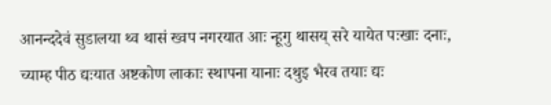आनन्ददेवं सुडालया थ्व थासं ख्वप नगरयात आः न्हूगु थासय् सरे यायेत पःखाः दनाः, च्याम्ह पीठ द्यःयात अष्टकोण लाकाः स्थापना यानाः दथुइ भैरव तयाः द्यः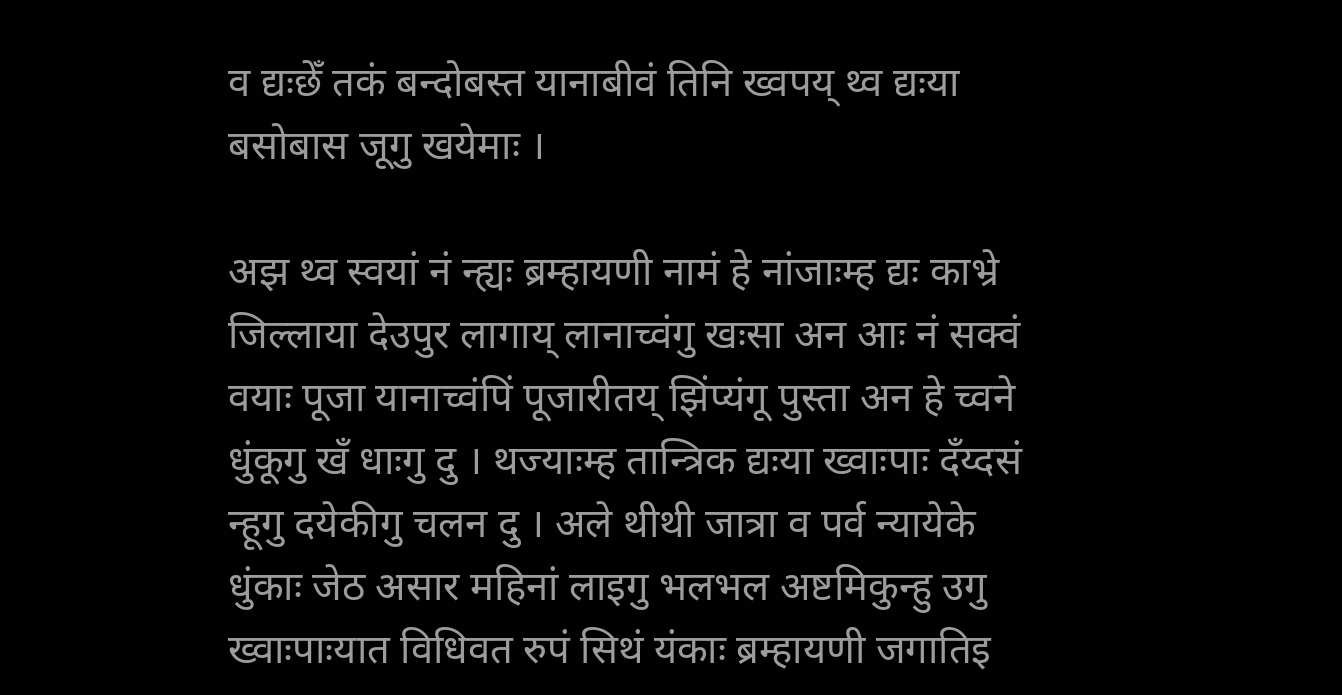व द्यःछेँ तकं बन्दोबस्त यानाबीवं तिनि ख्वपय् थ्व द्यःया बसोबास जूगु खयेमाः ।

अझ थ्व स्वयां नं न्ह्यः ब्रम्हायणी नामं हे नांजाःम्ह द्यः काभ्रे जिल्लाया देउपुर लागाय् लानाच्वंगु खःसा अन आः नं सक्वं वयाः पूजा यानाच्वंपिं पूजारीतय् झिंप्यंगू पुस्ता अन हे च्वने धुंकूगु खँ धाःगु दु । थज्याःम्ह तान्त्रिक द्यःया ख्वाःपाः दँय्दसं न्हूगु दयेकीगु चलन दु । अले थीथी जात्रा व पर्व न्यायेके धुंकाः जेठ असार महिनां लाइगु भलभल अष्टमिकुन्हु उगु ख्वाःपाःयात विधिवत रुपं सिथं यंकाः ब्रम्हायणी जगातिइ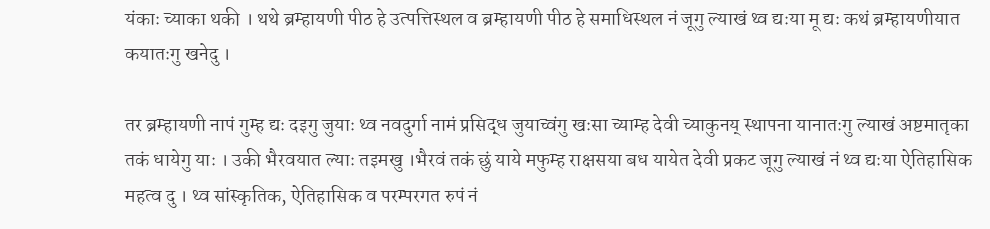यंकाः च्याका थकी । थथे ब्रम्हायणी पीठ हे उत्पत्तिस्थल व ब्रम्हायणी पीठ हे समाधिस्थल नं जूगु ल्याखं थ्व द्यःया मू द्यः कथं ब्रम्हायणीयात कयातःगु खनेदु ।

तर ब्रम्हायणी नापं गुम्ह द्यः दइगु जुयाः थ्व नवदुर्गा नामं प्रसिद्ध जुयाच्वंगु खःसा च्याम्ह देवी च्याकुनय् स्थापना यानातःगु ल्याखं अष्टमातृका तकं धायेगु याः । उकी भैरवयात ल्याः तइमखु ।भैरवं तकं छुं याये मफुम्ह राक्षसया बध यायेत देवी प्रकट जूगु ल्याखं नं थ्व द्यःया ऐतिहासिक महत्व दु । थ्व सांस्कृतिक, ऐतिहासिक व परम्परगत रुपं नं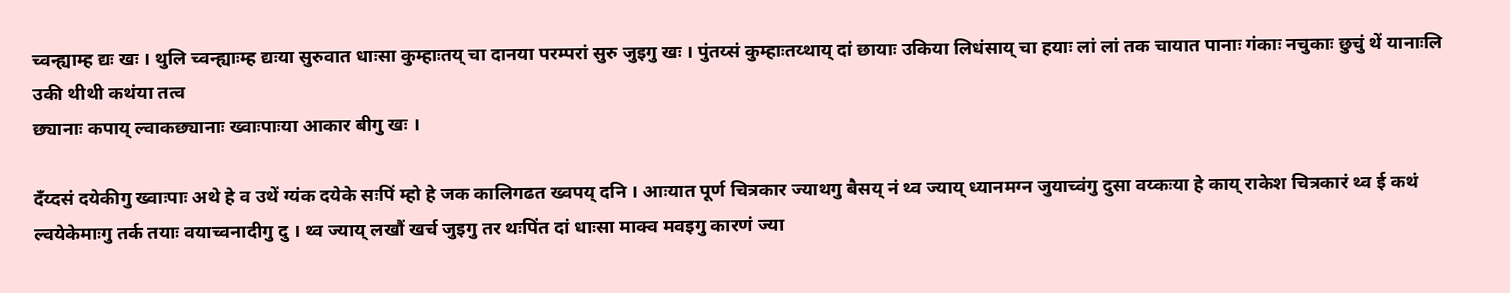च्वन्ह्याम्ह द्यः खः । थुलि च्वन्ह्याःम्ह द्यःया सुरुवात धाःसा कुम्हाःतय् चा दानया परम्परां सुरु जुइगु खः । पुंतय्सं कुम्हाःतय्थाय् दां छायाः उकिया लिधंसाय् चा हयाः लां लां तक चायात पानाः गंकाः नचुकाः छुचुं थें यानाःलि उकी थीथी कथंया तत्व
छ्यानाः कपाय् ल्वाकछ्यानाः ख्वाःपाःया आकार बीगु खः ।

दँय्दसं दयेकीगु ख्वाःपाः अथे हे व उथें ग्यंक दयेके सःपिं म्हो हे जक कालिगढत ख्वपय् दनि । आःयात पूर्ण चित्रकार ज्याथगु बैसय् नं थ्व ज्याय् ध्यानमग्न जुयाच्वंगु दुसा वय्कःया हे काय् राकेश चित्रकारं थ्व ई कथं ल्वयेकेमाःगु तर्क तयाः वयाच्वनादीगु दु । थ्व ज्याय् लखौं खर्च जुइगु तर थःपिंत दां धाःसा माक्व मवइगु कारणं ज्या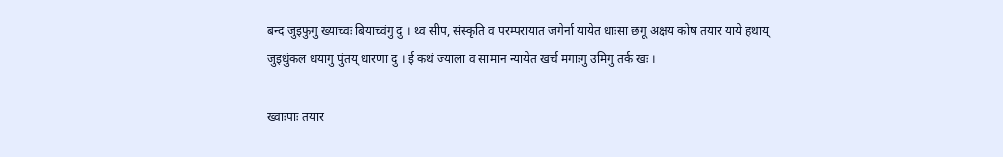बन्द जुइफुगु ख्याच्वः बियाच्वंगु दु । थ्व सीप, संस्कृति व परम्परायात जगेर्ना यायेत धाःसा छगू अक्षय कोष तयार याये हथाय् जुइधुंकल धयागु पुंतय् धारणा दु । ई कथं ज्याला व सामान न्यायेत खर्च मगाःगु उमिगु तर्क खः ।

ख्वाःपाः तयार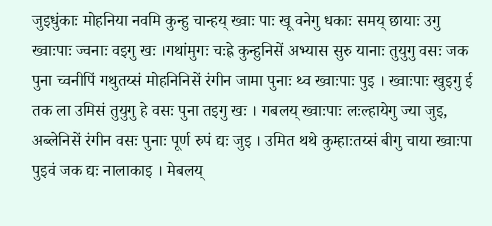जुइधुंकाः मोहनिया नवमि कुन्हु चान्हय् ख्वाः पाः खू वनेगु धकाः समय् छायाः उगु ख्वाःपाः ज्वनाः वइगु खः ।गथांमुगः चःह्रे कुन्हुनिसें अभ्यास सुरु यानाः तुयुगु वसः जक पुना च्वनीपिं गथुतय्सं मोहनिनिसें रंगीन जामा पुनाः थ्व ख्वाःपाः पुइ । ख्वाःपाः खुइगु ई तक ला उमिसं तुयुगु हे वसः पुना तइगु खः । गबलय् ख्वाःपाः लःल्हायेगु ज्या जुइ, अब्लेनिसें रंगीन वसः पुनाः पूर्ण रुपं द्यः जुइ । उमित थथे कुम्हाःतय्सं बीगु चाया ख्वाःपा पुइवं जक द्यः नालाकाइ । मेबलय्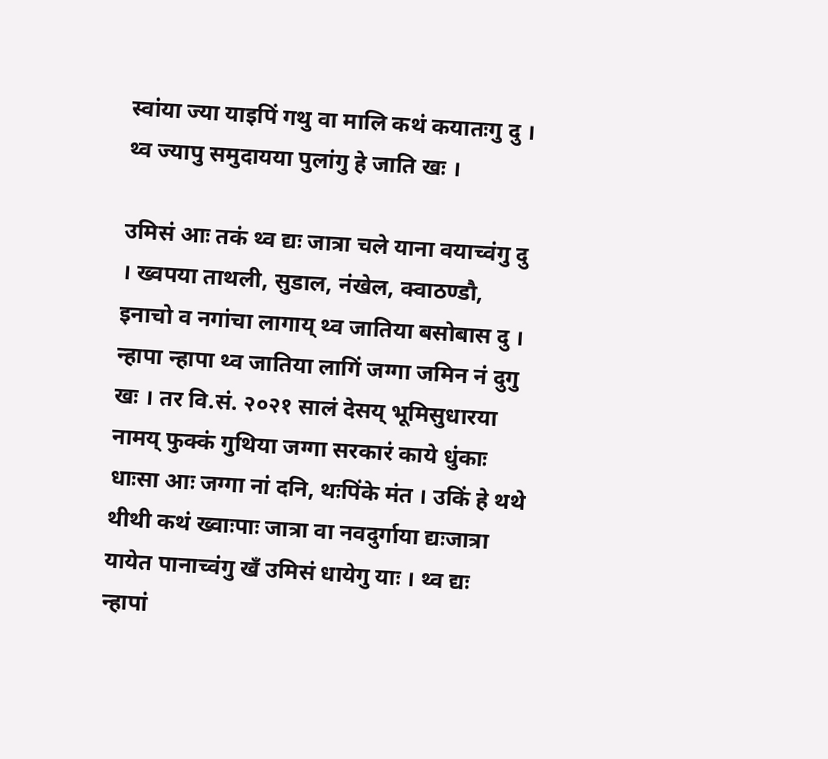स्वांया ज्या याइपिं गथु वा मालि कथं कयातःगु दु । थ्व ज्यापु समुदायया पुलांगु हे जाति खः ।

उमिसं आः तकं थ्व द्यः जात्रा चले याना वयाच्वंगु दु । ख्वपया ताथली, सुडाल, नंखेल, क्वाठण्डौ, इनाचो व नगांचा लागाय् थ्व जातिया बसोबास दु । न्हापा न्हापा थ्व जातिया लागिं जग्गा जमिन नं दुगु खः । तर वि.सं. २०२१ सालं देसय् भूमिसुधारया नामय् फुक्कं गुथिया जग्गा सरकारं काये धुंकाः धाःसा आः जग्गा नां दनि, थःपिंके मंत । उकिं हे थथे थीथी कथं ख्वाःपाः जात्रा वा नवदुर्गाया द्यःजात्रा यायेत पानाच्वंगु खँ उमिसं धायेगु याः । थ्व द्यः न्हापां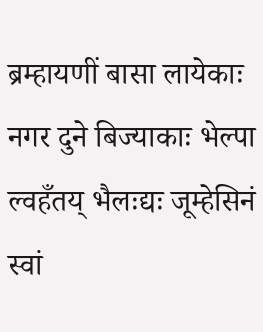ब्रम्हायणीं बासा लायेकाः नगर दुने बिज्याकाः भेल्पा ल्वहँतय् भैलःद्यः जूम्हेसिनं स्वां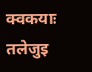क्वकयाः तलेजुइ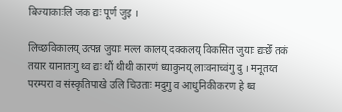बिज्याकाःलि जक द्यः पूर्ण जुइ ।

लिच्छविकालय् उत्पन्न जुयाः मल्ल कालय् दक्कलय् विकसित जुयाः द्यःछेँ तकं तयार यानातःगु थ्व द्यः थौं थीथी कारणं ध्याकुनय् लाःवनाच्वंगु दु । मनूतय्त परम्परा व संस्कृतिपाखे उलि चिउताः मदुगु व आधुनिकीकरण हे थ्व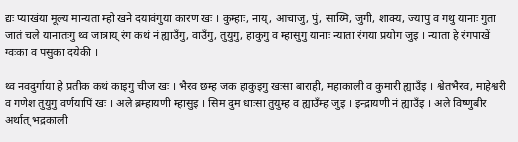द्यः प्याखंया मूल्य मान्यता म्हो खने दयावंगुया कारण खः । कुम्हाः, नाय्, आचाजु, पुं, साय्मि, जुगी, शाक्य, ज्यापु व गथु यानाः गुता जातं चले यानातःगु थ्व जात्राय् रंग कथं नं ह्याउँगु, वाउँगु, तुयुगु, हाकुगु व म्हासुगु यानाः न्याता रंगया प्रयोग जुइ । न्याता हे रंगपाखें ग्वःका व पसुका दयेकी ।

थ्व नवदुर्गाया हे प्रतीक कथं काइगु चीज खः । भैरव छम्ह जक हाकुइगु खःसा बाराही, महाकाली व कुमारी ह्याउँइ । श्वेतभैरव, माहेश्वरी व गणेश तुयुगु वर्णयापिं खः । अले ब्रम्हायणी म्हासुइ । सिम दुम धाःसा तुयुम्ह व ह्याउँम्ह जुइ । इन्द्रायणी नं ह्याउँइ । अले विष्णुबीर अर्थात् भद्रकाली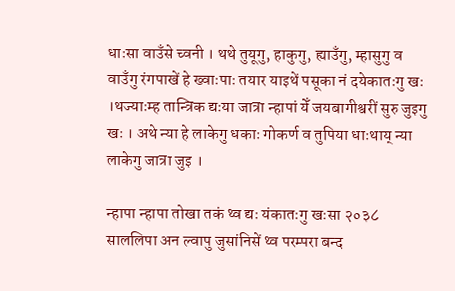धाःसा वाउँसे च्वनी । थथे तुयूगु, हाकुगु, ह्याउँगु, म्हासुगु व वाउँगु रंगपाखें हे ख्वाःपाः तयार याइथें पसूका नं दयेकातःगु खः ।थज्याःम्ह तान्त्रिक द्यःया जात्रा न्हापां येँ जयबागीश्वरीं सुरु जुइगु खः । अथे न्या हे लाकेगु धकाः गोकर्ण व तुपिया धाःथाय् न्या लाकेगु जात्रा जुइ ।

न्हापा न्हापा तोखा तकं थ्व द्यः यंकातःगु खःसा २०३८ साललिपा अन ल्वापु जुसांनिसें थ्व परम्परा बन्द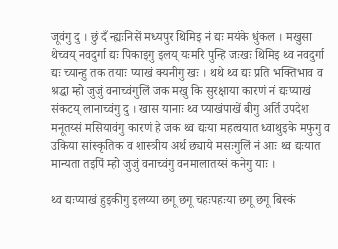जूवंगु दु । छुं दँ न्ह्यःनिसें मध्यपुर थिमिइ नं द्यः मयंके धुंकल । मखुसा थेच्वय् नवदुर्गा द्यः पिकाइगु इलय् यःमरि पुन्हि जःखः थिमिइ थ्व नवदुर्गा द्यः च्यान्हु तक तयाः प्याखं क्यनीगु खः । थथे थ्व द्यः प्रति भक्तिभाव व श्रद्धा म्हो जुजुं वनाच्वंगुलिं जक मखु कि सुरक्षाया कारणं नं द्यःप्याखं संकटय् लानाच्वंगु दु । खास यानाः थ्व प्याखंपाखें बीगु अर्ति उपदेश मनूतय्सं मसियावंगु कारणं हे जक थ्व द्यःया महत्वयात ध्वाथुइके मफुगु व उकिया सांस्कृतिक व शास्त्रीय अर्थ छ्याये मसःगुलिं नं आः थ्व द्यःयात मान्यता तइपिं म्हो जुजुं वनाच्वंगु वनमालातय्सं कनेगु याः ।

थ्व द्यःप्याखं हुइकीगु इलय्या छगू छगू चहःपहःया छगू छगू बिस्कं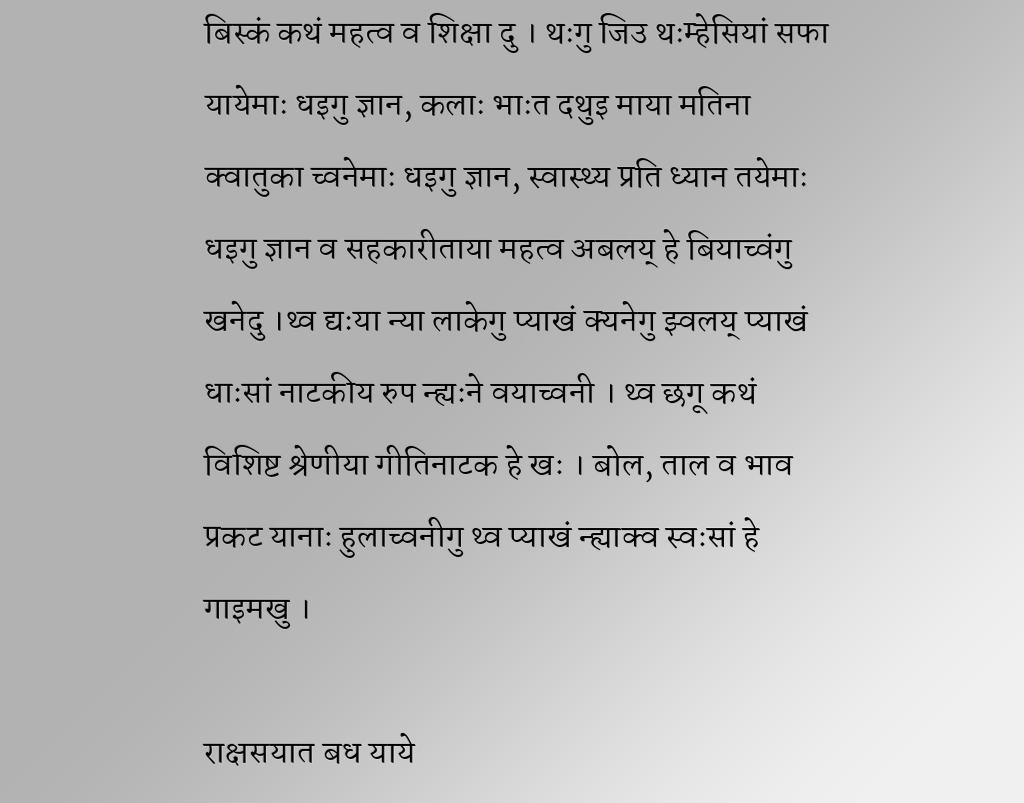बिस्कं कथं महत्व व शिक्षा दु । थःगु जिउ थःम्हेसियां सफा यायेमाः धइगु ज्ञान, कलाः भाःत दथुइ माया मतिना क्वातुका च्वनेमाः धइगु ज्ञान, स्वास्थ्य प्रति ध्यान तयेमाः धइगु ज्ञान व सहकारीताया महत्व अबलय् हे बियाच्वंगु खनेदु ।थ्व द्यःया न्या लाकेगु प्याखं क्यनेगु झ्वलय् प्याखं धाःसां नाटकीय रुप न्ह्यःने वयाच्वनी । थ्व छगू कथं विशिष्ट श्रेणीया गीतिनाटक हे खः । बोल, ताल व भाव प्रकट यानाः हुलाच्वनीगु थ्व प्याखं न्ह्याक्व स्वःसां हे गाइमखु ।

राक्षसयात बध याये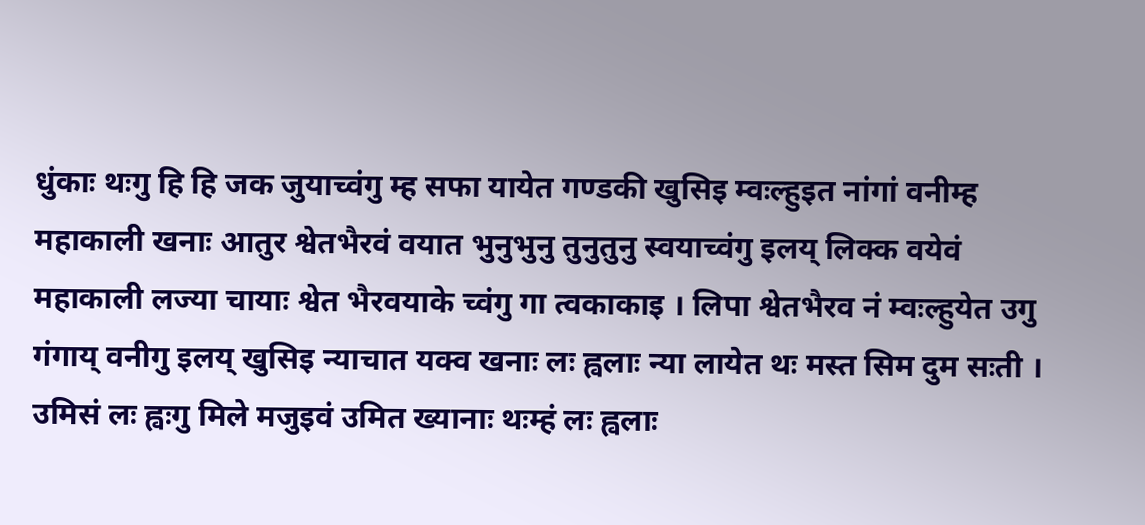धुंकाः थःगु हि हि जक जुयाच्वंगु म्ह सफा यायेत गण्डकी खुसिइ म्वःल्हुइत नांगां वनीम्ह महाकाली खनाः आतुर श्वेतभैरवं वयात भुनुभुनु तुनुतुनु स्वयाच्वंगु इलय् लिक्क वयेवं महाकाली लज्या चायाः श्वेत भैरवयाके च्वंगु गा त्वकाकाइ । लिपा श्वेतभैरव नं म्वःल्हुयेत उगु गंगाय् वनीगु इलय् खुसिइ न्याचात यक्व खनाः लः ह्वलाः न्या लायेत थः मस्त सिम दुम सःती । उमिसं लः ह्वःगु मिले मजुइवं उमित ख्यानाः थःम्हं लः ह्वलाः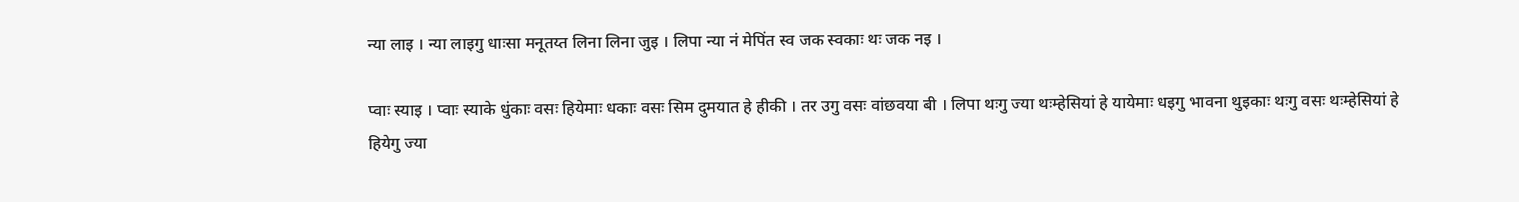न्या लाइ । न्या लाइगु धाःसा मनूतय्त लिना लिना जुइ । लिपा न्या नं मेपिंत स्व जक स्वकाः थः जक नइ ।

प्वाः स्याइ । प्वाः स्याके धुंकाः वसः हियेमाः धकाः वसः सिम दुमयात हे हीकी । तर उगु वसः वांछवया बी । लिपा थःगु ज्या थःम्हेसियां हे यायेमाः धइगु भावना थुइकाः थःगु वसः थःम्हेसियां हे हियेगु ज्या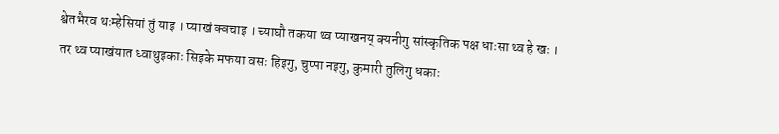श्वेतभैरव थःम्हेसियां तुं याइ । प्याखं क्वचाइ । च्याघौ तकया थ्व प्याखनय् क्यनीगु सांस्कृतिक पक्ष धाःसा थ्व हे खः । तर थ्व प्याखंयात ध्वाथुइकाः सिइके मफया वसः हिइगु, चुप्पा नइगु, कुमारी तुलिगु धकाः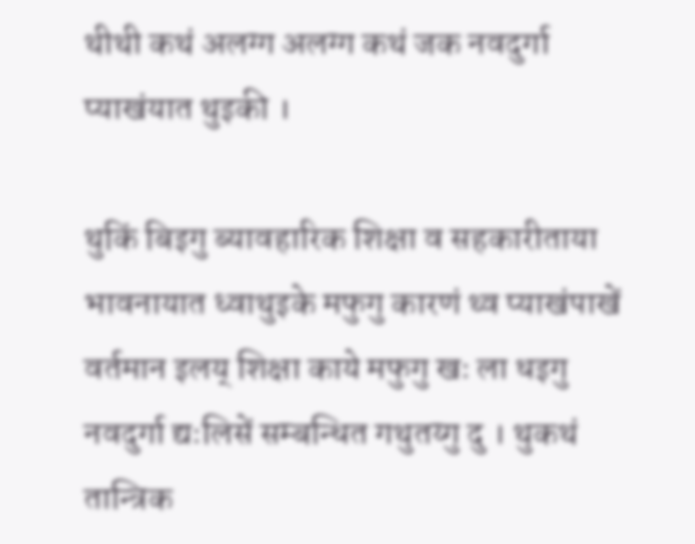थीथी कथं अलग्ग अलग्ग कथं जक नवदुर्गा प्याखंयात थुइकी ।

थुकिं बिइगु ब्यावहारिक शिक्षा व सहकारीताया भावनायात ध्वाथुइके मफुगु कारणं थ्व प्याखंपाखें वर्तमान इलय् शिक्षा काये मफुगु खः ला धइगु नवदुर्गा द्यःलिसें सम्बन्धित गथुतय्गु दु । थुकथं तान्त्रिक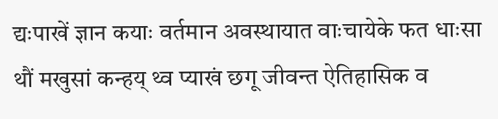द्यःपाखें ज्ञान कयाः वर्तमान अवस्थायात वाःचायेके फत धाःसा थौं मखुसां कन्हय् थ्व प्याखं छगू जीवन्त ऐतिहासिक व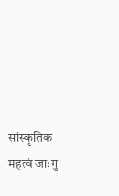सांस्कृतिक महत्वं जाःगु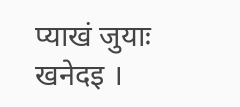प्याखं जुयाः खनेदइ ।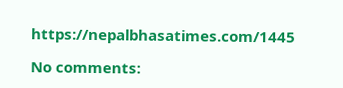https://nepalbhasatimes.com/1445

No comments: